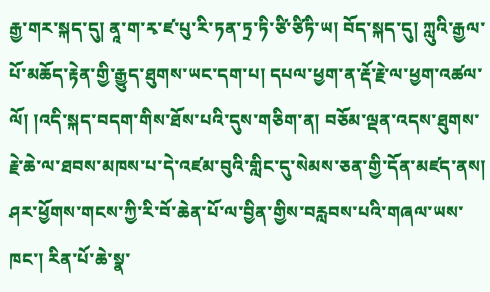རྒྱ་གར་སྐད་དུ། ནཱ་ག་རྭ་ཛ་པུ་རི་ཏན་ཏྲ་ཏི་ཙི་ཙིཏི་ཡ། བོད་སྐད་དུ། ཀླུའི་རྒྱལ་པོ་མཆོད་རྟེན་གྱི་རྒྱུད་ཐུགས་ཡང་དག་པ། དཔལ་ཕྱག་ན་རྡོ་རྗེ་ལ་ཕྱག་འཚལ་ལོ། །འདི་སྐད་བདག་གིས་ཐོས་པའི་དུས་གཅིག་ན། བཅོམ་ལྡན་འདས་ཐུགས་རྗེ་ཆེ་ལ་ཐབས་མཁས་པ་དེ་འཛམ་བུའི་གླིང་དུ་སེམས་ཅན་གྱི་དོན་མཛད་ནས། ཤར་ཕྱོགས་གངས་ཀྱི་རི་བོ་ཆེན་པོ་ལ་བྱིན་གྱིས་བརླབས་པའི་གཞལ་ཡས་ཁང་། རིན་པོ་ཆེ་སྣ་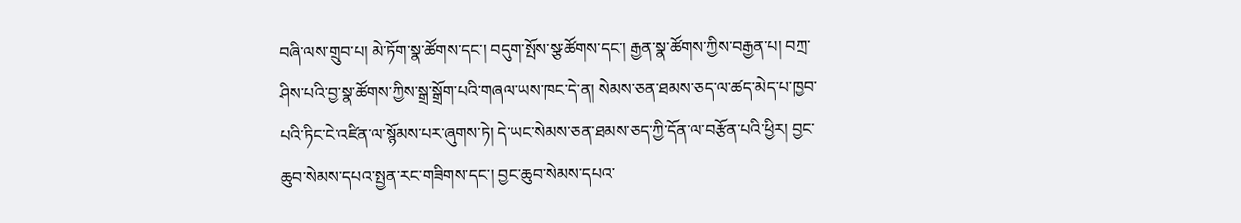བཞི་ལས་གྲུབ་པ། མེ་ཏོག་སྣ་ཚོགས་དང་། བདུག་སྤོས་སྩ་ཚོགས་དང་། རྒྱན་སྣ་ཚོགས་ཀྱིས་བརྒྱན་པ། བཀྲ་ཤིས་པའི་བྱ་སྣ་ཚོགས་ཀྱིས་སྒྲ་སྒྲོག་པའི་གཞལ་ཡས་ཁང་དེ་ན། སེམས་ཅན་ཐམས་ཅད་ལ་ཚད་མེད་པ་ཁྱབ་པའི་ཏིང་ངེ་འཛིན་ལ་སྙོམས་པར་ཞུགས་ཏེ། དེ་ཡང་སེམས་ཅན་ཐམས་ཅད་ཀྱི་དོན་ལ་བརྩོན་པའི་ཕྱིར། བྱང་ཆུབ་སེམས་དཔའ་སྤྱན་རང་གཟིགས་དང་། བྱང་ཆུབ་སེམས་དཔའ་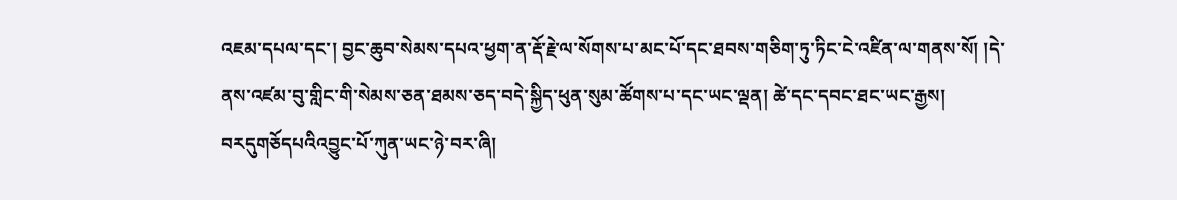འཇམ་དཔལ་དང་། བྱང་ཆུབ་སེམས་དཔའ་ཕྱག་ན་རྡོ་རྗེ་ལ་སོགས་པ་མང་པོ་དང་ཐབས་གཅིག་ཏུ་ཏིང་ངེ་འཛིན་ལ་གནས་སོ། །དེ་ནས་འཛམ་བུ་གླིང་གི་སེམས་ཅན་ཐམས་ཅད་བདེ་སྐྱིད་ཕུན་སུམ་ཚོགས་པ་དང་ཡང་ལྡན། ཚེ་དང་དབང་ཐང་ཡང་རྒྱས། བརདུགཅོདཔའིའབྱུང་པོ་ཀུན་ཡང་ཉེ་བར་ཞི།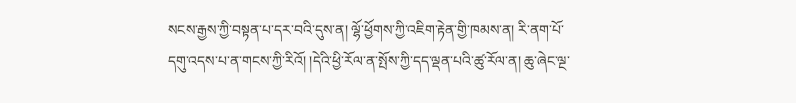སངས་རྒྱས་ཀྱི་བསྟན་པ་དར་བའི་དུས་ན། ལྷོ་ཕྱོགས་ཀྱི་འཇིག་རྟེན་གྱི་ཁམས་ན། རི་ནག་པོ་དགུ་འདས་པ་ན་གངས་ཀྱི་རིའོ། །དེའི་ཕྱི་རོལ་ན་སྤོས་ཀྱི་དད་ལྡན་པའི་ཚུ་རོལ་ན། ཆུ་ཞེང་ལྔ་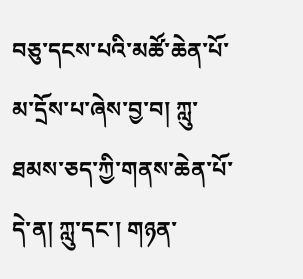བཅུ་དངས་པའི་མཚོ་ཆེན་པོ་མ་དྲོས་པ་ཞེས་བྱ་བ། ཀླུ་ཐམས་ཅད་ཀྱི་གནས་ཆེན་པོ་དེ་ན། ཀླུ་དང་། གཉན་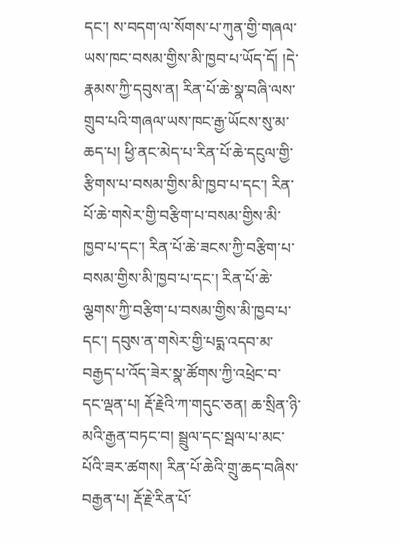དང་། ས་བདག་ལ་སོགས་པ་ཀུན་གྱི་གཞལ་ཡས་ཁང་བསམ་གྱིས་མི་ཁྱབ་པ་ཡོད་དོ། །དེ་རྣམས་ཀྱི་དབུས་ན། རིན་པོ་ཆེ་སྣ་བཞི་ལས་གྲུབ་པའི་གཞལ་ཡས་ཁང་རྒྱ་ཡོངས་སུ་མ་ཆད་པ། ཕྱི་ནང་མེད་པ་རིན་པོ་ཆེ་དངུལ་གྱི་རྩིགས་པ་བསམ་གྱིས་མི་ཁྱབ་པ་དང་། རིན་པོ་ཆེ་གསེར་གྱི་བརྩིག་པ་བསམ་གྱིས་མི་ཁྱབ་པ་དང་། རིན་པོ་ཆེ་ཟངས་ཀྱི་བརྩིག་པ་བསམ་གྱིས་མི་ཁྱབ་པ་དང་། རིན་པོ་ཆེ་ལྕགས་ཀྱི་བརྩིག་པ་བསམ་གྱིས་མི་ཁྱབ་པ་དང་། དབུས་ན་གསེར་གྱི་པདྨ་འདབ་མ་བརྒྱད་པ་འོད་ཟེར་སྣ་ཚོགས་ཀྱི་འཕྲེང་བ་དང་ལྡན་པ། རྡོ་རྗེའི་ཀ་གདུང་ཅན། ཆ་སྲིན་ཉི་མའི་རྒྱན་བཏང་བ། སྦྲུལ་དང་སྦལ་པ་མང་པོའི་ཟར་ཚགས། རིན་པོ་ཆེའི་གྲུ་ཆད་བཞིས་བརྒྱན་པ། རྡོ་རྗེ་རིན་པོ་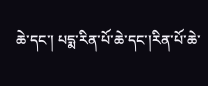ཆེ་དང་། པདྨ་རིན་པོ་ཆེ་དང་།རིན་པོ་ཆེ་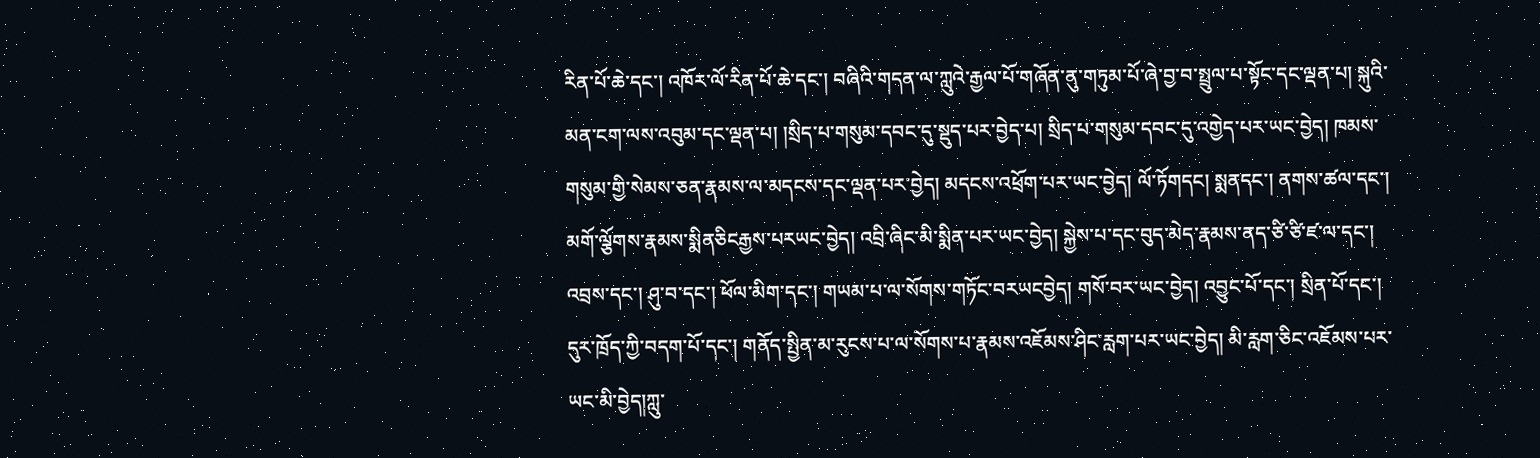རིན་པོ་ཆེ་དང་། འཁོར་ལོ་རིན་པོ་ཆེ་དང་། བཞིའི་གདན་ལ་ཀླུའེ་རྒྱལ་པོ་གཞོན་ནུ་གཏུམ་པོ་ཞེ་བྱ་བ་སྤྲུལ་པ་སྟོང་དང་ལྡན་པ། སྐུའི་མན་ངག་ལས་འབུམ་དང་ལྡན་པ། །སྲིད་པ་གསུམ་དབང་དུ་སྡུད་པར་བྱེད་པ། སྲིད་པ་གསུམ་དབང་དུ་འགྱེད་པར་ཡང་བྱེད། ཁམས་གསུམ་གྱི་སེམས་ཅན་རྣམས་ལ་མདངས་དང་ལྡན་པར་བྱེད། མདངས་འཕྲོག་པར་ཡང་བྱེད། ལོ་ཏོགདང། སྨནདང་། ནགས་ཚལ་དང་། མགོ་ལྕོགས་རྣམས་སྨིནཅིངརྒྱས་པརཡང་བྱེད། འབྲི་ཞིང་མི་སྨིན་པར་ཡང་བྱེད། སྐྱེས་པ་དང་བུད་མེད་རྣམས་ནད་ཙི་ཙི་ཛ་ལ་དང་། འབྲས་དང་། ཤུ་བ་དང་། ཕོལ་མིག་དང་། གཡམ་པ་ལ་སོགས་གཏོང་བརཡངབྱེད། གསོ་བར་ཡང་བྱེད། འབྱུང་པོ་དང་། སྲིན་པོ་དང་། དུར་ཁྲོད་ཀྱི་བདག་པོ་དང་། གནོད་སྤྱིན་མ་རུངས་པ་ལ་སོགས་པ་རྣམས་འཇོམས་ཤིང་རླག་པར་ཡང་བྱེད། མི་རླག་ཅིང་འཇོམས་པར་ཡང་མི་བྱེད།ཀླུ་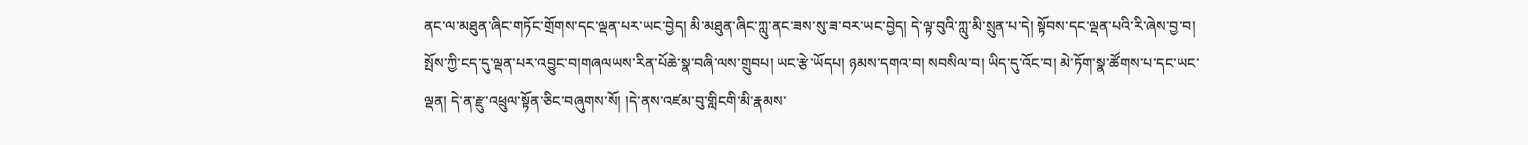ནང་ལ་མཐུན་ཞིང་གཏོང་གྲོགས་དང་ལྡན་པར་ཡང་བྱེད། མི་མཐུན་ཞིང་ཀླུ་ནང་ཟས་སུ་ཟ་བར་ཡང་བྱེད། དེ་ལྟ་བུའི་ཀླུ་མི་སྲུན་པ་དེ། སྟོབས་དང་ལྡན་པའི་རི་ཞེས་བྱ་བ། སྤོས་ཀྱི་ངད་དུ་ལྡན་པར་འབྱུང་བ།གཞལཡས་རིན་པོཆེ་སྣ་བཞི་ལས་གྲུབཔ། ཡང་རྩེ་ཡོདཔ། ཉམས་དགའ་བ། སབསིལ་བ། ཡིད་དུ་འོང་བ། མེ་ཏོག་སྣ་ཚོགས་པ་དང་ཡང་ལྡན། དེ་ན་རྫུ་འཕྲུལ་སྟོན་ཅིང་བཞུགས་སོ། །དེ་ནས་འཛམ་བུ་གླིངགི་མི་རྣམས་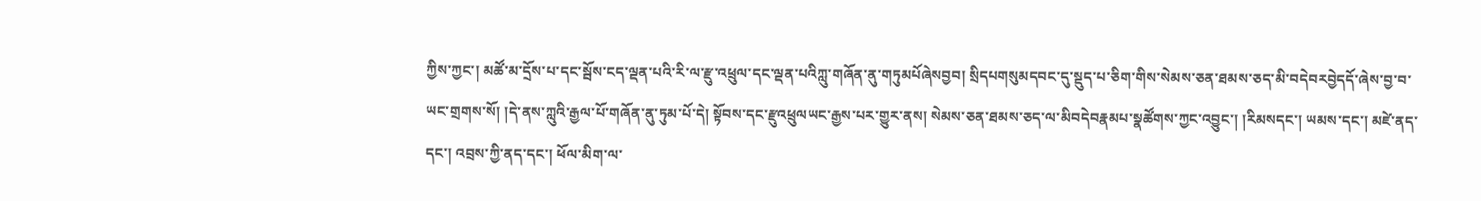ཀྱིས་ཀྱང་། མཚོ་མ་དྲོས་པ་དང་སྦོས་ངད་ལྡན་པའི་རི་ལ་རྫུ་འཕྲུལ་དང་ལྡན་པའིཀླུ་གཞོན་ནུ་གཏུམཔོཞེསབྱབ། སྲིདཔགསུམདབང་དུ་སྡུད་པ་ཅིག་གིས་སེམས་ཅན་ཐམས་ཅད་མི་བདེབརབྱེདདོ་ཞེས་བྱ་བ་ཡང་གྲགས་སོ། །དེ་ནས་ཀླུའི་རྒྱལ་པོ་གཞོན་ནུ་ཏུམ་པོ་དེ། སྟོབས་དང་རྫུའཕྲུལཡང་རྒྱས་པར་གྱུར་ནས། སེམས་ཅན་ཐམས་ཅད་ལ་མིབདེབརྣམཔ་སྣཚོགས་ཀྱང་འབྱུང་། །རིམསདང་། ཡམས་དང་། མཛེ་ནད་དང་། འབྲས་ཀྱི་ནད་དང་། ཕོལ་མིག་ལ་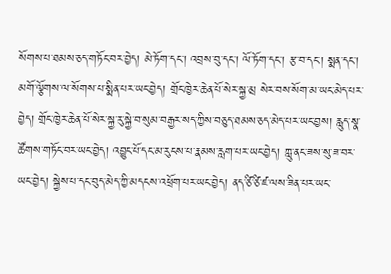སོགས་པ་ཐམས་ཅད་གཏོང་བར་བྱེད། མེ་ཏོག་དང་། འབྲས་བུ་དང་། ལོ་ཏོག་དང་། རྩ་བ་དང་། སྨན་དང་། མགོ་ལྕོགས་ལ་སོགས་པ་སྨིན་པར་ཡང་བྱེད། གྲོང་ཁྱེར་ཆེན་པོ་སེར་སྐྱ་མྲ སེར་བས་སོག་མ་ཡང་མེད་པར་བྱེད། གྲོང་ཁྱེར་ཆེན་པོ་སེར་སྐྱ་རུ་སྐྱེ་བ་སུམ་བརྒྱར་སད་ཀྱིས་བཅུད་ཐམས་ཅད་མེད་པར་ཡང་བྱས། རླུད་སྣ་ཚོགས་གཏོང་བར་ཡང་བྱེད། འབྱུང་པོ་དང་མ་རུངས་པ་རྣམས་རླག་པར་ཡང་བྱེད། ཀླུ་ནང་ཟས་སུ་ཟ་བར་ཡང་བྱེད། སྐྱེས་པ་དང་བུད་མེད་ཀྱི་མདངས་འཕྲོག་པར་ཡང་བྱེད། ནད་ཙི་ཙི་ཛ་ལས་ཟིན་པར་ཡང་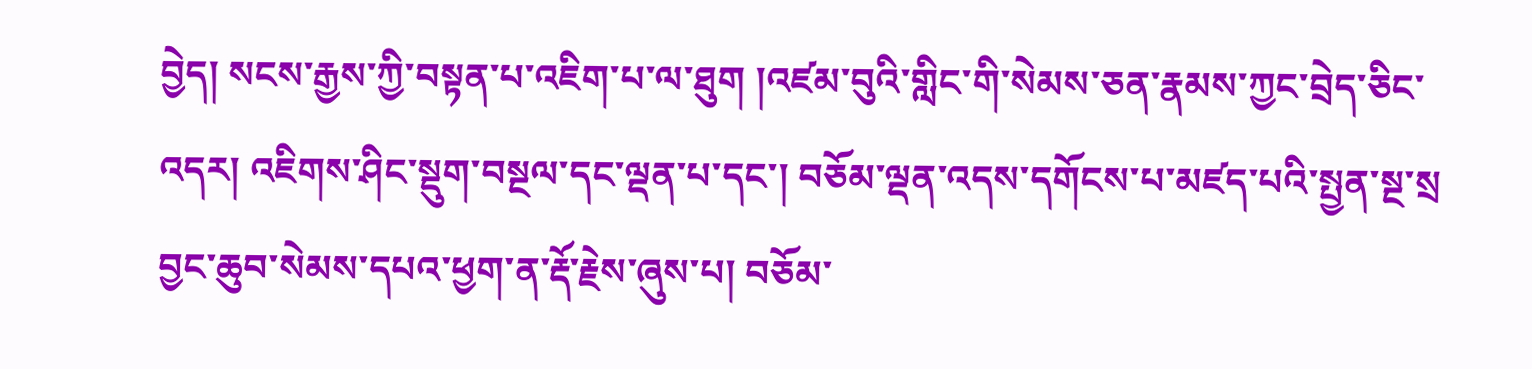བྱེད། སངས་རྒྱས་ཀྱི་བསྟན་པ་འཇིག་པ་ལ་ཐུག །འཛམ་བུའི་གླིང་གི་སེམས་ཅན་རྣམས་ཀྱང་བྲེད་ཅིང་འདར། འཇིགས་ཤིང་སྡུག་བསྔལ་དང་ལྡན་པ་དང་། བཅོམ་ལྡན་འདས་དགོངས་པ་མཛད་པའི་སྤྱན་སྔ་སྲ བྱང་ཆུབ་སེམས་དཔའ་ཕྱག་ན་རྡོ་རྗེས་ཞུས་པ། བཅོམ་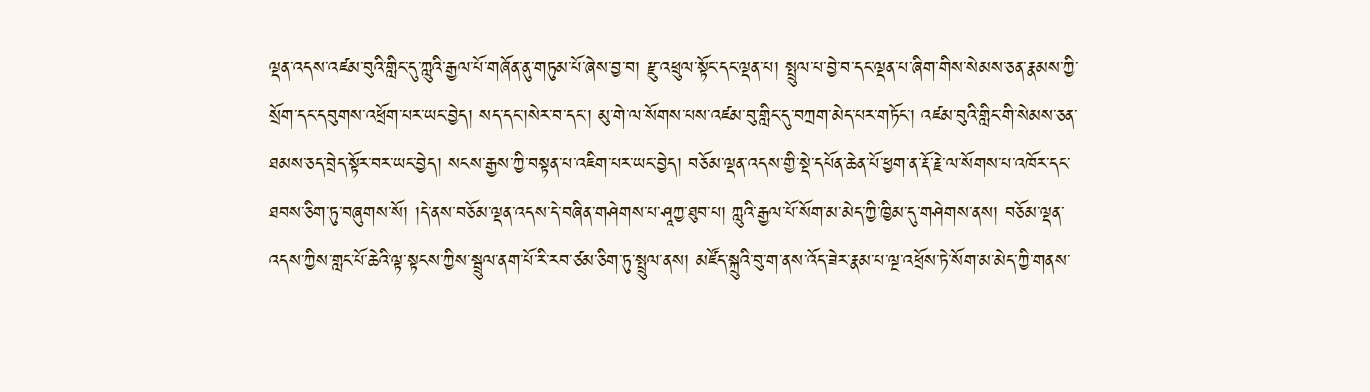ལྡན་འདས་འཛམ་བུའི་གླིང་དུ་ཀླུའི་རྒྱལ་པོ་གཞོན་ནུ་གཏུམ་པོ་ཞེས་བྱ་བ། རྫུ་འཕྲུལ་སྟོང་དང་ལྡན་པ། སྤྲུལ་པ་བྱེ་བ་དང་ལྡན་པ་ཞིག་གིས་སེམས་ཅན་རྣམས་ཀྱི་སྲོག་དང་དབུགས་འཕྲོག་པར་ཡང་བྱེད། སད་དང་།སེར་བ་དང་། མུ་གེ་ལ་སོགས་པས་འཛམ་བུ་གླིང་དུ་བཀྲག་མེད་པར་གཏོང་། འཛམ་བུའི་གླིང་གི་སེམས་ཅན་ཐམས་ཅད་བྲེད་སྟོར་བར་ཡང་བྱེད། སངས་རྒྱས་ཀྱི་བསྟན་པ་འཇིག་པར་ཡང་བྱེད། བཅོམ་ལྡན་འདས་གྱི་སྡེ་དཔོན་ཆེན་པོ་ཕྱག་ན་རྡོ་རྗེ་ལ་སོགས་པ་འཁོར་དང་ཐབས་ཅིག་ཏུ་བཞུགས་སོ། །དེ་ནས་བཅོམ་ལྡན་འདས་དེ་བཞིན་གཤེགས་པ་ཤཱཀྱ་ཐུབ་པ། ཀླུའི་རྒྱལ་པོ་སོག་མ་མེད་ཀྱི་ཁྱིམ་དུ་གཤེགས་ནས། བཅོམ་ལྡན་འདས་ཀྱིས་གླང་པོ་ཆེའི་ལྟ་སྟངས་ཀྱིས་སྦྲུལ་ནག་པོ་རི་རབ་ཙམ་ཅིག་ཏུ་སྤྲུལ་ནས། མཛོད་སྐྲུའི་བུ་ག་ནས་འོད་ཟེར་རྣམ་པ་ལྔ་འཕྲོས་ཏེ་སོག་མ་མེད་ཀྱི་གནས་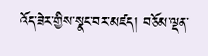འོད་ཟེར་གྱིས་སྣང་བར་མཛད། བཅོམ་ལྡན་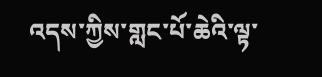འདས་ཀྱིས་གླང་པོ་ཆེའི་ལྟ་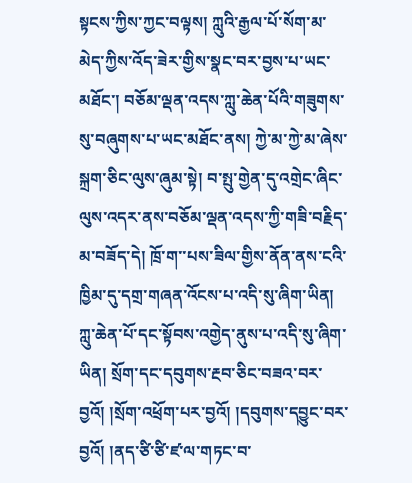སྟངས་ཀྱིས་ཀྱང་བལྟས། ཀླུའི་རྒྱལ་པོ་སོག་མ་མེད་ཀྱིས་འོད་ཟེར་གྱིས་སྣང་བར་བྱས་པ་ཡང་མཐོང་། བཅོམ་ལྡན་འདས་ཀླུ་ཆེན་པོའི་གཟུགས་སུ་བཞུགས་པ་ཡང་མཐོང་ནས། ཀྱེ་མ་ཀྱེ་མ་ཞེས་སྐྲག་ཅིང་ལུས་ཞུམ་སྟེ། བ་སྤུ་གྱེན་དུ་འགྲེང་ཞིང་ལུས་འདར་ནས་བཅོམ་ལྡན་འདས་ཀྱི་གཟི་བརྗིད་མ་བཟོད་དེ། ཁྲོ་ག་་པས་ཟིལ་གྱིས་ནོན་ནས་ངའི་ཁྱིམ་དུ་དགྲ་གཞན་འོངས་པ་འདི་སུ་ཞིག་ཡིན། ཀླུ་ཆེན་པོ་དང་སྟོབས་འགྱེད་ནུས་པ་འདི་སུ་ཞིག་ཡིན། སྲོག་དང་དབུགས་རྔབ་ཅིང་བཟའ་བར་བྱའོ། །སྲོག་འཕྲོག་པར་བྱའོ། །དབུགས་དབྱུང་བར་བྱའོ། །ནད་ཙི་ཙི་ཛ་ལ་གཏང་བ་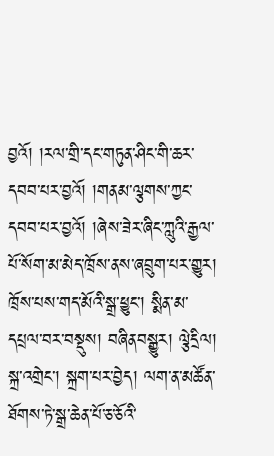བྱའོ། །རལ་གྲི་དང་གཏུན་ཤིང་གི་ཆར་དབབ་པར་བྱའོ། །གནམ་ལྕགས་ཀྱང་དབབ་པར་བྱའོ། །ཞེས་ཟེར་ཞིང་ཀླུའི་རྒྱལ་པོ་སོག་མ་མེད་ཁྲོས་ནས་ཞབྲུག་པར་གྱུར། ཁྲོས་པས་གད་མོའི་སྒྲ་ཕྱུང་། སྨིན་མ་དཔྲལ་བར་བསྡུས། བཞིནབསྒྱུར། ལྕེདྲིལ། སྐྲ་འགྲེང་། སྐྲག་པར་བྱེད། ལག་ན་མཚོན་ཐོགས་ཏེ་སྒྲ་ཆེན་པོ་ཅ་ཅོའི་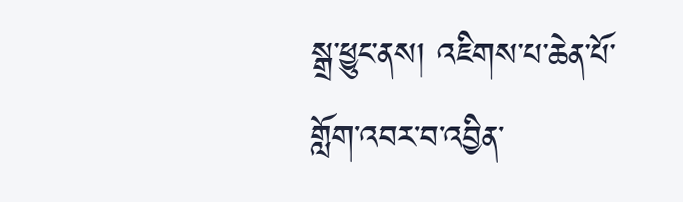སྒྲ་ཕྱུང་ནས། འཇིགས་པ་ཆེན་པོ་གློག་འབར་བ་འབྱིན་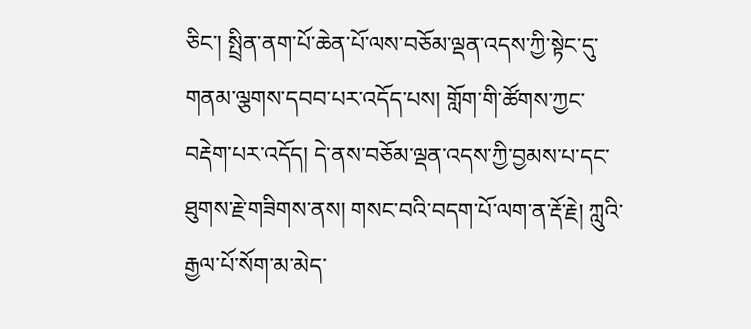ཅིང་། སྤྲིན་ནག་པོ་ཆེན་པོ་ལས་བཅོམ་ལྡན་འདས་ཀྱི་སྟེང་དུ་གནམ་ལྕགས་དབབ་པར་འདོད་པས། གློག་གི་ཚོགས་ཀྱང་བརྡེག་པར་འདོད། དེ་ནས་བཅོམ་ལྡན་འདས་ཀྱི་བྱམས་པ་དང་ཐུགས་རྗེ་གཟིགས་ནས། གསང་བའི་བདག་པོ་ལག་ན་རྡོ་རྗེ། ཀླུའི་རྒྱལ་པོ་སོག་མ་མེད་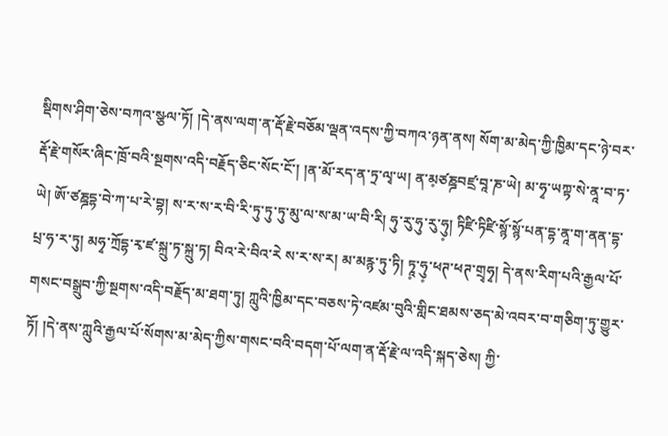སྡིགས་ཤིག་ཅེས་བཀའ་སྩལ་ཏོ། །དེ་ནས་ལག་ན་རྡོ་རྗེ་བཅོམ་ལྡན་འདས་ཀྱི་བཀའ་ཉན་ནས། སོག་མ་མེད་ཀྱི་ཁྱིམ་དང་ཉེ་བར་རྡོ་རྗེ་གསོར་ཞིང་ཁྲོ་བའི་སྔགས་འདི་བརྗོད་ཅིང་སོང་ངོ་། །ན་མོ་རད་ན་ཏྲ་ལྭ་ཡ། ན་མ༷ཙཎྜབཛྲ་བཱ་ཎ་ཡེ། མ་ཧྭ་ཡཀྟ་སེ་ནཱ་བ་ཏ་ཡེ། ཨོ་ཙཎྜདྷ་བེ་ཀ་པ་རེ་བྷ། ས་ར་ས་ར་བི་རི་ཏུ་ཏུ་ཏུ་མུ་ལ་ས་མ་ཡ་བི་རི། ཧུ་རུ་ཧུ་རུ་ཧུ༷། ཏིཛི་ཏིཛི་སྙོ་སྙོ་པན་དྷ་ནཱ་ག་ནན་དྷ་པྲ་ཧ་ར་ཏུ། མཧྭ་ཀྲོདྷ་རྭ་ཛ་སྐྲུ་ཏ་སྐྲུ་ཏ། བིའ་རེ་བིའ་རེ ས་ར་ས་ར། མ་མརྙ་ཏུ་ཏི། ཏཱ༷་ཧུ༷་ཕཊ་ཕཊ་གྲྭཧྭ། དེ་ནས་རིག་པའི་རྒྱལ་པོ་གསང་བསྒྲུབ་ཀྱི་སྔགས་འདི་བརྗོད་མ་ཐག་ཏུ། ཀླུའི་ཁྱིམ་དང་བཅས་ཏེ་འཛམ་བུའི་གླིང་ཐམས་ཅད་མེ་འབར་བ་གཅིག་ཏུ་གྱུར་ཏོ། །དེ་ནས་ཀླུའི་རྒྱལ་པོ་སོགས་མ་མེད་ཀྱིས་གསང་བའི་བདག་པོ་ལག་ན་རྡོ་རྗེ་ལ་འདི་སྐད་ཅེས། ཀྱི་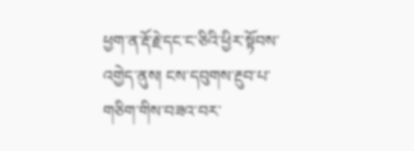ཕྱག་ན་རྡོ་རྗེ་དང་ང་ཅིའི་ཕྱིར་སྟོབས་འགྱེད་ནུས། ངས་དབུགས་རྔུབ་པ་གཅིག་གིས་བཟའ་བར་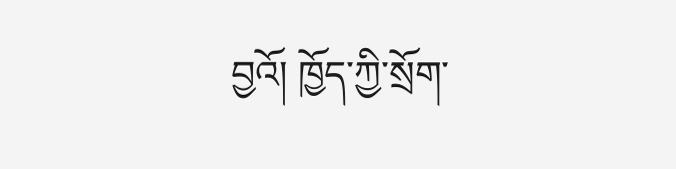བྱའོ། ཁྱོད་ཀྱི་སྲོག་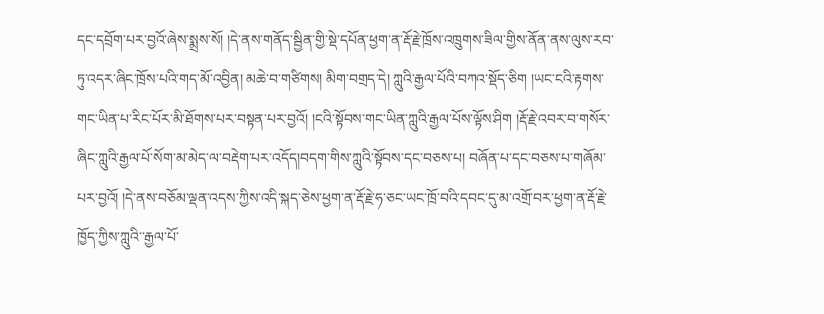དང་དབྲོག་པར་བྱའོ་ཞེས་སྨྲས་སོ། །དེ་ནས་གནོད་སྦྱིན་གྱི་སྡེ་དཔོན་ཕྱག་ན་རྡོ་རྗེ་ཁྲོས་འཁྲུགས་ཟིལ་གྱིས་ནོན་ནས་ལུས་རབ་ཏུ་འདར་ཞིང་ཁྲོས་པའི་གད་མོ་འབྱིན། མཆེ་བ་གཙིགས། མིག་བགྲད་དེ། ཀླུའི་རྒྱལ་པོའི་བཀའ་སྡོད་ཅིག །ཡང་ངའི་རྟགས་གང་ཡིན་པ་རིང་པོར་མི་ཐོགས་པར་བསྟན་པར་བྱའོ། །ངའི་སྟོབས་གང་ཡིན་ཀླུའི་རྒྱལ་པོས་ལྟོས་ཤིག །རྡོ་རྗེ་འབར་བ་གསོར་ཞིང་ཀླུའི་རྒྱལ་པོ་སོག་མ་མེད་ལ་བརྡེག་པར་འདོད།བདག་གིས་ཀླུའི་སྟོབས་དང་བཅས་པ། བཞོན་པ་དང་བཅས་པ་གཞོམ་པར་བྱའོ། །དེ་ནས་བཅོམ་ལྡན་འདས་ཀྱིས་འདི་སྐད་ཅེས་ཕྱག་ན་རྡོ་རྗེ་ཧ་ཅང་ཡང་ཁྲོ་བའི་དབང་དུ་མ་འགྲོ་བར་ཕྱག་ན་རྡོ་རྗེ་ཁྱོད་ཀྱིས་ཀླུའི་་རྒྱལ་པོ་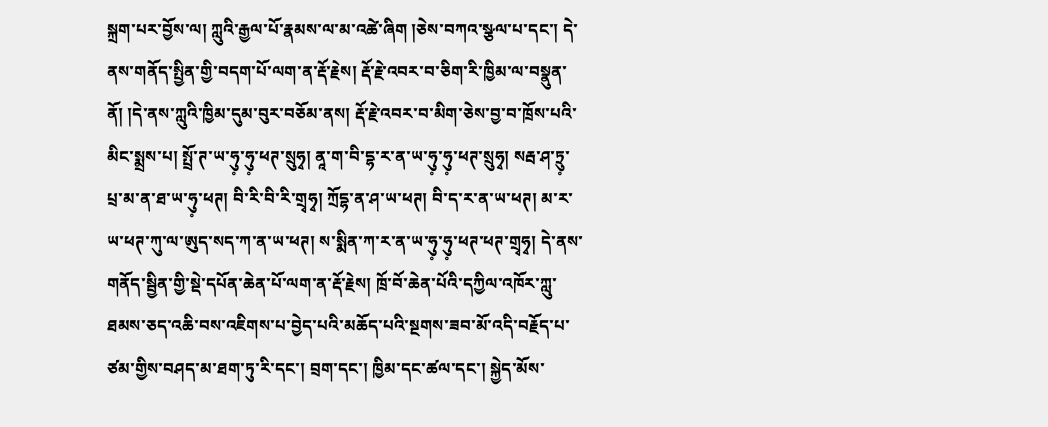སྐྲག་པར་བྱོས་ལ། ཀླུའི་རྒྱལ་པོ་རྣམས་ལ་མ་འཚེ་ཞིག །ཅེས་བཀའ་སྩལ་པ་དང་། དེ་ནས་གནོད་སྤྱིན་གྱི་བདག་པོ་ལག་ན་རྡོ་རྗེས། རྡོ་རྗེ་འབར་བ་ཅིག་རི་ཁྱིམ་ལ་བསྣུན་ནོ། །དེ་ནས་ཀླུའི་ཁྱིམ་དུམ་བུར་བཅོམ་ནས། རྡོ་རྗེ་འབར་བ་མིག་ཅེས་བྱ་བ་ཁྲོས་པའི་མིང་སྨྲས་པ། སྤྲོ་ཊ་ཡ་ཧུ༷་ཧུ༷་ཕཊ་སྲུཧྭ། ནཱ་ག་བི་དྷ་ར་ན་ཡ་ཧུ༷་ཧུ༷་ཕཊ་སྲུཧྭ། སརྦ་ཤ་ཏྲུ༷་པྲ་མ་ན་ཐ་ཡ་ཧུ༷་ཕཊ། བི་རི་བི་རི་གྲྭཧྭ། ཀྲོདྷ་ན་ཤ་ཡ་ཕཊ། བི་ད་ར་ན་ཡ་ཕཊ། མ་ར་ཡ་ཕཊ་ཀུ་ལ་ཨུད་སད་ཀ་ན་ཡ་ཕཊ། ས་སྨིན་ཀ་ར་ན་ཡ་ཧུ༷་ཧུ༷་ཕཊ་ཕཊ་གྲྭཧྭ། དེ་ནས་གནོད་སྦྱིན་གྱི་སྡེ་དཔོན་ཆེན་པོ་ལག་ན་རྡོ་རྗེས། ཁྲོ་བོ་ཆེན་པོའི་དཀྱིལ་འཁོར་ཀླུ་ཐམས་ཅད་འཆི་བས་འཇིགས་པ་བྱེད་པའི་མཆོད་པའི་སྔགས་ཟབ་མོ་འདི་བརྗོད་པ་ཙམ་གྱིས་བཤད་མ་ཐག་ཏུ་རི་དང་། བྲག་དང་། ཁྱིམ་དང་ཚལ་དང་། སྐྱེད་མོས་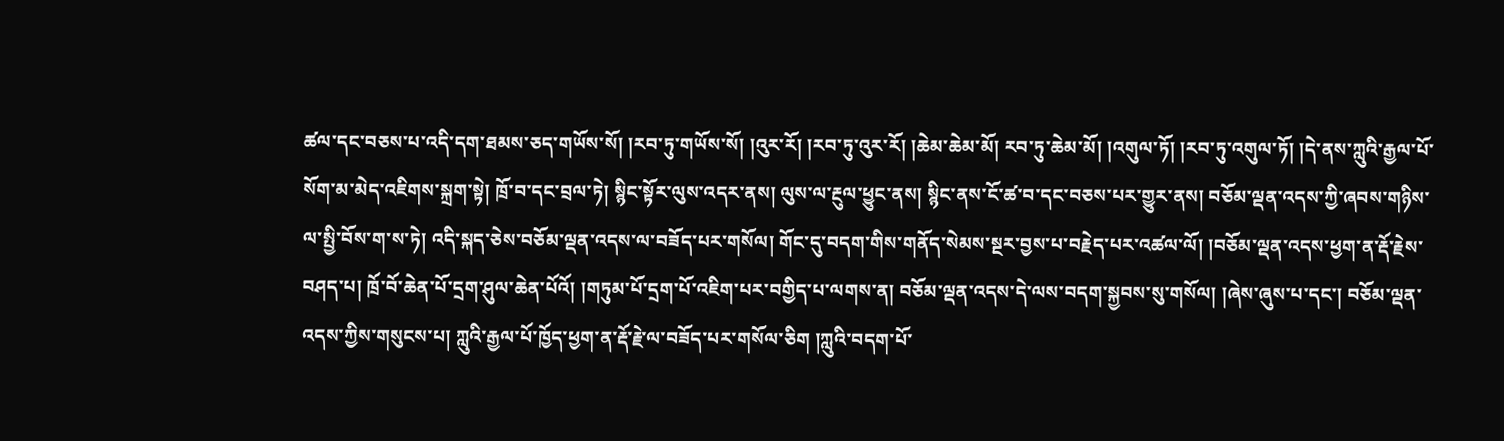ཚལ་དང་བཅས་པ་འདི་དག་ཐམས་ཅད་གཡོས་སོ། །རབ་ཏུ་གཡོས་སོ། །འུར་རོ། །རབ་ཏུ་འུར་རོ། །ཆེམ་ཆེམ་མོ། རབ་ཏུ་ཆེམ་མོ། །འགུལ་ཏོ། །རབ་ཏུ་འགུལ་ཏོ། །དེ་ནས་ཀླུའི་རྒྱལ་པོ་སོག་མ་མེད་འཇིགས་སྐྲག་སྟེ། ཁྲོ་བ་དང་བྲལ་ཏེ། སྙིང་སྟོར་ལུས་འདར་ནས། ལུས་ལ་རྔུལ་ཕྱུང་ནས། སྙིང་ནས་ངོ་ཚ་བ་དང་བཅས་པར་གྱུར་ནས། བཅོམ་ལྡན་འདས་ཀྱི་ཞབས་གཉིས་ལ་སྤྱི་བོས་ག་ས་ཏེ། འདི་སྐད་ཅེས་བཅོམ་ལྡན་འདས་ལ་བཟོད་པར་གསོལ། གོང་དུ་བདག་གིས་གནོད་སེམས་སྔར་བྱས་པ་བརྗེད་པར་འཚལ་ལོ། །བཅོམ་ལྡན་འདས་ཕྱག་ན་རྡོ་རྗེས་བཤད་པ། ཁྲོ་བོ་ཆེན་པོ་དྲག་ཤུལ་ཆེན་པོའོ། །གཏུམ་པོ་དྲག་པོ་འཇིག་པར་བགྱིད་པ་ལགས་ན། བཅོམ་ལྡན་འདས་དེ་ལས་བདག་སྐྱབས་སུ་གསོལ། །ཞེས་ཞུས་པ་དང་། བཅོམ་ལྡན་འདས་ཀྱིས་གསུངས་པ། ཀླུའི་རྒྱལ་པོ་ཁྱོད་ཕྱག་ན་རྡོ་རྗེ་ལ་བཟོད་པར་གསོལ་ཅིག །ཀླུའི་བདག་པོ་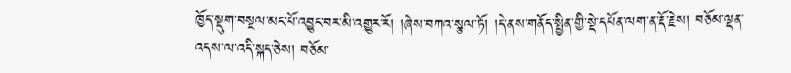ཁྱོད་སྡུག་བསྔལ་མང་པོ་འབྱུང་བར་མི་འགྱུར་རོ། །ཞེས་བཀའ་སྩལ་ཏོ། །དེ་ནས་གནོད་སྤྱིན་གྱི་སྡེ་དཔོན་ལག་ན་རྡོ་རྗེས། བཅོམ་ལྡན་འདས་ལ་འདི་སྐད་ཅེས། བཅོམ་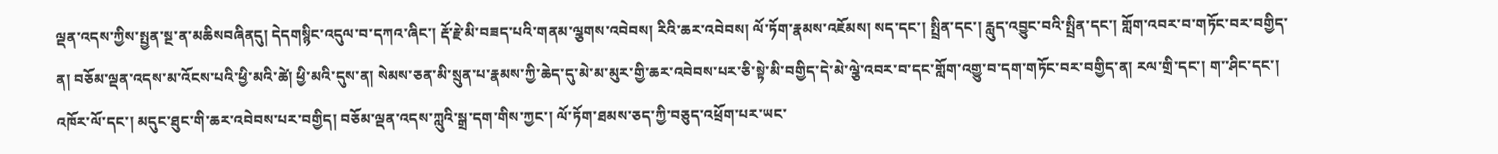ལྡན་འདས་ཀྱིས་སྤྱན་སྔ་ན་མཆིསབཞིནདུ། དེདགསྙིང་འདུལ་བ་དཀའ་ཞིང་། རྡོ་རྗེ་མི་བཟད་པའི་གནམ་ལྕགས་འབེབས། རིའི་ཆར་འབེབས། ལོ་ཏོག་རྣམས་འཇོམས། སད་དང་། སྤྲིན་དང་། རླུད་འབྱུང་བའི་སྤྲིན་དང་། གློག་འབར་བ་གཏོང་བར་བགྱིད་ན། བཅོམ་ལྡན་འདས་མ་འོངས་པའི་ཕྱི་མའི་ཚེ། ཕྱི་མའི་དུས་ན། སེམས་ཅན་མི་སྲུན་པ་རྣམས་ཀྱི་ཆེད་དུ་མེ་མ་མུར་གྱི་ཆར་འབེབས་པར་ཅི་སྟེ་མི་བགྱིད་དེ་མེ་ལྕེ་འབར་བ་དང་གློག་འགྱུ་བ་དག་གཏོང་བར་བགྱིད་ན། རལ་གྲི་དང་། ག་་ཤིང་དང་། འཁོར་ལོ་དང་། མདུང་ཐུང་གི་ཆར་འབེབས་པར་བགྱིད། བཅོམ་ལྡན་འདས་ཀླུའི་སྒྲ་དག་གིས་ཀྱང་། ལོ་ཏོག་ཐམས་ཅད་ཀྱི་བཅུད་འཕྲོག་པར་ཡང་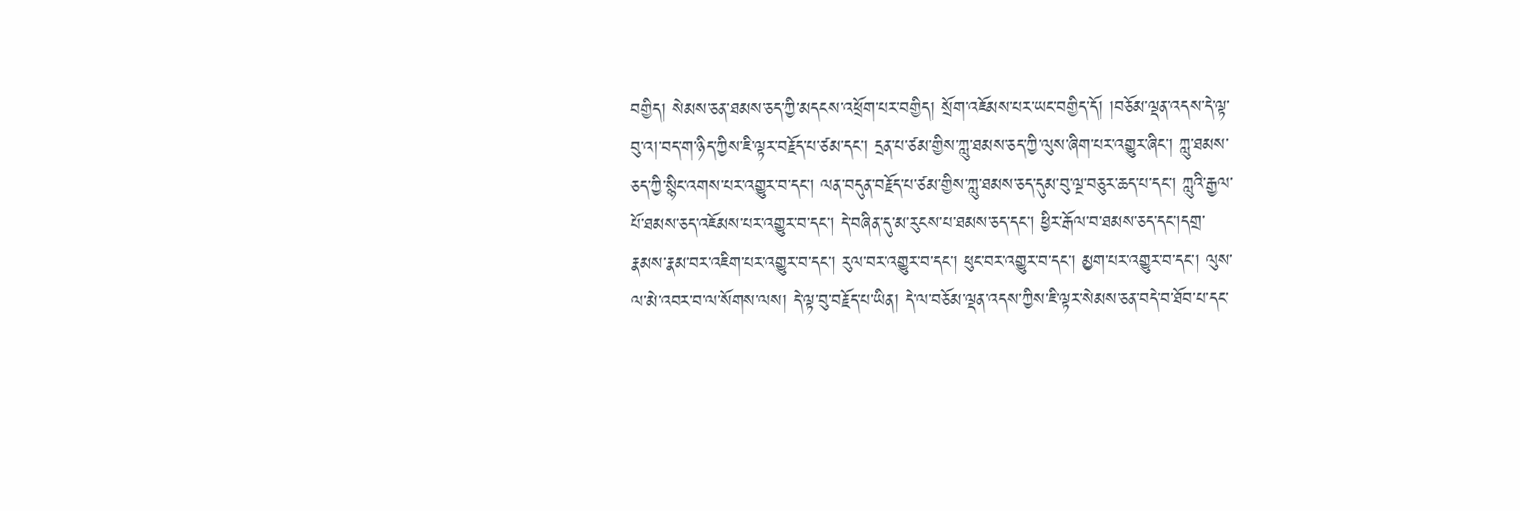བགྱིད། སེམས་ཅན་ཐམས་ཅད་ཀྱི་མདངས་འཕྲོག་པར་བགྱིད། སྲོག་འཇོམས་པར་ཡང་བགྱིད་དོ། །བཅོམ་ལྡན་འདས་དེ་ལྟ་བུ་འ།་བད་ག་ཉིད་ཀྱིས་ཇི་ལྟར་བརྗོད་པ་ཙམ་དང་། དྲན་པ་ཙམ་གྱིས་ཀླུ་ཐམས་ཅད་ཀྱི་ལུས་ཞིག་པར་འགྱུར་ཞིང་། ཀླུ་ཐམས་ཅད་ཀྱི་སྙིང་འགས་པར་འགྱུར་བ་དང་། ལན་བདུན་བརྗོད་པ་ཙམ་གྱིས་ཀླུ་ཐམས་ཅད་དུམ་བུ་ལྔ་བཅུར་ཆད་པ་དང་། ཀླུའི་རྒྱལ་པོ་ཐམས་ཅད་འཇོམས་པར་འགྱུར་བ་དང་། དེ་བཞིན་དུ་མ་རུངས་པ་ཐམས་ཅད་དང་། ཕྱིར་རྒོལ་བ་ཐམས་ཅད་དང་།དགྲ་རྣམས་རྣམ་བར་འཇིག་པར་འགྱུར་བ་དང་། རུལ་བར་འགྱུར་བ་དང་། ཕུང་བར་འགྱུར་བ་དང་། མྱག་པར་འགྱུར་བ་དང་། ལུས་ལ་མེ་འབར་བ་ལ་སོགས་ལས། དེ་ལྟ་བུ་བརྗོད་པ་ཡིན། དེ་ལ་བཅོམ་ལྡན་འདས་ཀྱིས་ཇི་ལྟར་སེམས་ཅན་བདེ་བ་ཐོབ་པ་དང་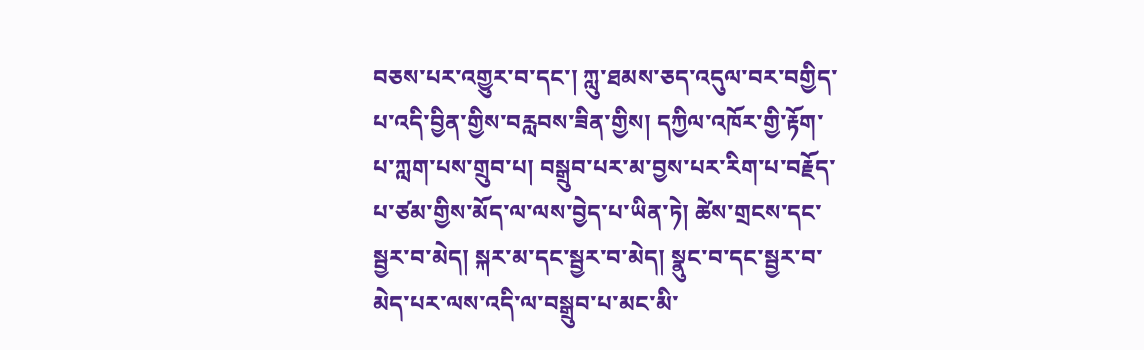བཅས་པར་འགྱུར་བ་དང་། ཀླུ་ཐམས་ཅད་འདུལ་བར་བགྱིད་པ་འདི་བྱིན་གྱིས་བརླབས་ཟིན་གྱིས། དཀྱིལ་འཁོར་གྱི་རྟོག་པ་ཀླག་པས་གྲུབ་པ། བསྒྲུབ་པར་མ་བྱས་པར་རིག་པ་བརྗོད་པ་ཙམ་གྱིས་མོད་ལ་ལས་བྱེད་པ་ཡིན་ཏེ། ཚེས་གྲངས་དང་སྦྱར་བ་མེད། སྐར་མ་དང་སྦྱར་བ་མེད། སྣུང་བ་དང་སྦྱར་བ་མེད་པར་ལས་འདི་ལ་བསྒྲུབ་པ་མང་མི་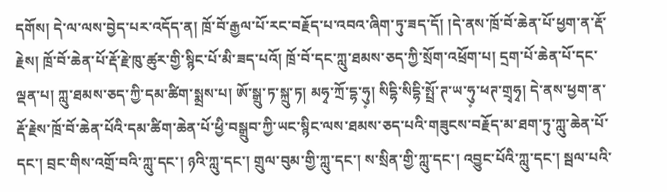དགོས། དེ་ལ་ལས་བྱེད་པར་འདོད་ན། ཁྲོ་བོ་རྒྱལ་པོ་རང་བརྗོད་པ་འབའ་ཞིག་ཏུ་ཟད་དོ། །དེ་ནས་ཁྲོ་བོ་ཆེན་པོ་ཕྱག་ན་རྡོ་རྗེས། ཁྲོ་བོ་ཆེན་པོ་རྡོ་རྗེ་ཁུ་ཚུར་གྱི་སྙིང་པོ་མི་ཟད་པའོ། ཁྲོ་བོ་དང་ཀླུ་ཐམས་ཅད་ཀྱི་སྲོག་འཕྲོག་པ། དྲག་པོ་ཆེན་པོ་དང་ལྡན་པ། ཀླུ་ཐམས་ཅད་ཀྱི་དམ་ཚིག་སྨྲས་པ། ཨོ་སྒྲུ་ཏ་སྐྲུ་ཏ། མཧྭ་ཀྲོ་དྷ་ཧུ༷། སིདྷི་སིདྷི་སྤྲོ་ཊ་ཡ་ཧུ༷་ཕཊ་གྲྭཧྭ། དེ་ནས་ཕྱག་ན་རྡོ་རྗེས་ཁྲོ་བོ་ཆེན་པོའི་དམ་ཚིག་ཆེན་པོ་ཕྱི་བསྒྲུབ་ཀྱི་ཡང་སྙིང་ལས་ཐམས་ཅད་པའི་གཟུངས་བརྗོད་མ་ཐག་ཏུ་ཀླུ་ཆེན་པོ་དང་། བྲང་གིས་འགྲོ་བའི་ཀླུ་དང་། ཉའི་ཀླུ་དང་། གྲུལ་བུམ་གྱི་ཀླུ་དང་། ས་སྲིན་གྱི་ཀླུ་དང་། འབྱུང་པོའི་ཀླུ་དང་། སྦལ་པའི་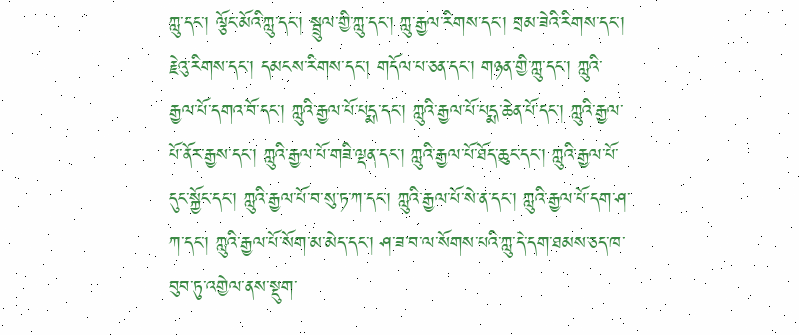ཀླུ་དང་། ལྕོང་མོའི་ཀླུ་དང་། སྦྲུལ་གྱི་ཀླུ་དང་། ཀླུ་རྒྱལ་རིགས་དང་། བྲམ་ཟེའི་རིགས་དང་། རྗེའུ་རིགས་དང་། དམངས་རིགས་དང་། གདོལ་པ་ཅན་དང་། གཉན་གྱི་ཀླུ་དང་། ཀླུའི་རྒྱལ་པོ་དགའ་བོ་དང་། ཀླུའི་རྒྱལ་པོ་པདྨ་དང་། ཀླུའི་རྒྱལ་པོ་པདྨ་ཆེན་པོ་དང་། ཀླུའི་རྒྱལ་པོ་ནོར་རྒྱས་དང་། ཀླུའི་རྒྱལ་པོ་གཟི་ལྡན་དང་། ཀླུའི་རྒྱལ་པོ་ཐོད་ཆུང་དང་། ཀླུའི་རྒྱལ་པོ་དུང་སྐྱོང་དང་། ཀླུའི་རྒྱལ་པོ་བ་སུ་ཏ་ཀ་དང་། ཀླུའི་རྒྱལ་པོ་སེ་ན་དང་། ཀླུའི་རྒྱལ་པོ་དག་ཤ་ཀ་དང་། ཀླུའི་རྒྱལ་པོ་སོག་མ་མེད་དང་། ཤ་ཟ་བ་ལ་སོགས་པའི་ཀླུ་དེ་དག་ཐམས་ཅད་ཁ་བུབ་ཏུ་འགྱེལ་ནས་སྡུག་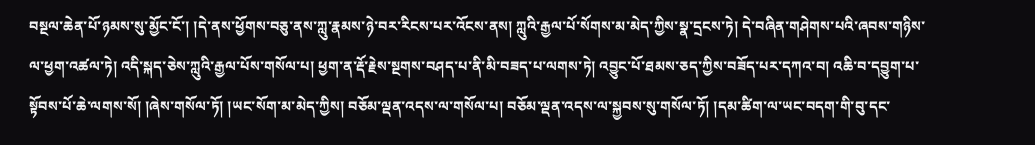བསྔལ་ཆེན་པོ་ཉམས་སུ་མྱོང་ངོ་། །དེ་ནས་ཕྱོགས་བཅུ་ནས་ཀླུ་རྣམས་ཉེ་བར་རིངས་པར་འོངས་ནས། ཀླུའི་རྒྱལ་པོ་སོགས་མ་མེད་ཀྱིས་སྣ་དྲངས་ཏེ། དེ་བཞིན་གཤེགས་པའི་ཞབས་གཉིས་ལ་ཕྱག་འཚལ་ཏེ། འདི་སྐད་ཅེས་ཀླུའི་རྒྱལ་པོས་གསོལ་པ། ཕྱག་ན་རྡོ་རྗེས་སྔགས་བཤད་པ་ནི་མི་བཟད་པ་ལགས་ཏེ། འབྱུང་པོ་ཐམས་ཅད་ཀྱིས་བཟོད་པར་དཀའ་བ། འཆི་བ་དབྱུག་པ་སྟོབས་པོ་ཆེ་ལགས་སོ། །ཞེས་གསོལ་ཏོ། །ཡང་སོག་མ་མེད་ཀྱིས། བཅོམ་ལྡན་འདས་ལ་གསོལ་པ། བཅོམ་ལྡན་འདས་ལ་སྐྱབས་སུ་གསོལ་ཏོ། །དམ་ཚིག་ལ་ཡང་བདག་གི་བུ་དང་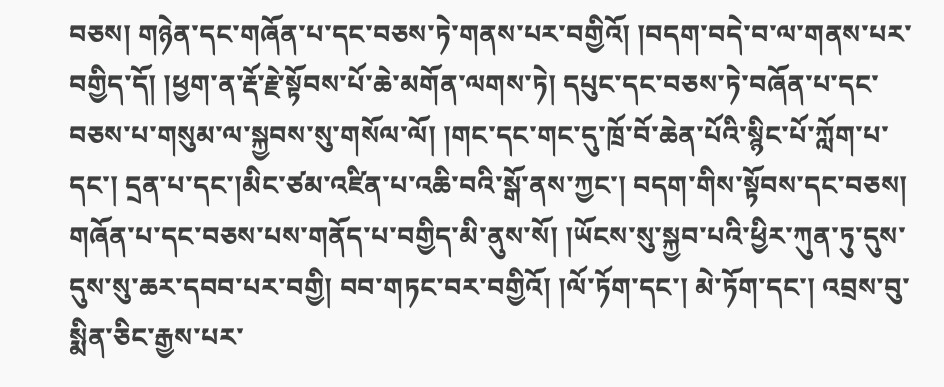བཅས། གཉེན་དང་གཞོན་པ་དང་བཅས་ཏེ་གནས་པར་བགྱིའོ། །བདག་བདེ་བ་ལ་གནས་པར་བགྱིད་དོ། །ཕྱག་ན་རྡོ་རྗེ་སྟོབས་པོ་ཆེ་མགོན་ལགས་ཏེ། དཔུང་དང་བཅས་ཏེ་བཞོན་པ་དང་བཅས་པ་གསུམ་ལ་སྐྱབས་སུ་གསོལ་ལོ། །གང་དང་གང་དུ་ཁྲོ་བོ་ཆེན་པོའི་སྙིང་པོ་ཀློག་པ་དང་། དྲན་པ་དང་།མིང་ཙམ་འཛིན་པ་འཆི་བའི་སྒོ་ནས་ཀྱང་། བདག་གིས་སྟོབས་དང་བཅས། གཞོན་པ་དང་བཅས་པས་གནོད་པ་བགྱིད་མི་ནུས་སོ། །ཡོངས་སུ་སྐྱབ་པའི་ཕྱིར་ཀུན་ཏུ་དུས་དུས་སུ་ཆར་དབབ་པར་བགྱི། བབ་གཏང་བར་བགྱིའོ། །ལོ་ཏོག་དང་། མེ་ཏོག་དང་། འབྲས་བུ་སྨིན་ཅིང་རྒྱས་པར་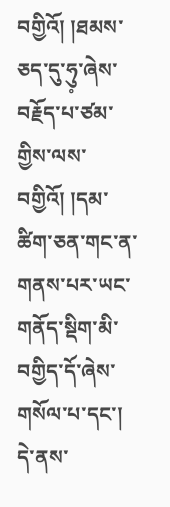བགྱིའོ། །ཐམས་ཅད་དུ་ཧུ༷་ཞེས་བརྗོད་པ་ཙམ་གྱིས་ལས་བགྱིའོ། །དམ་ཚིག་ཅན་གང་ན་གནས་པར་ཡང་གནོད་སྡིག་མི་བགྱིད་དོ་ཞེས་གསོལ་པ་དང་། དེ་ནས་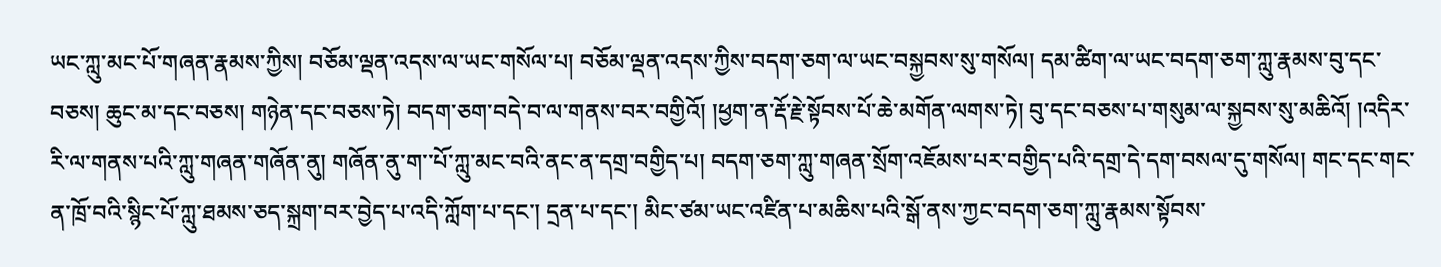ཡང་ཀླུ་མང་པོ་གཞན་རྣམས་ཀྱིས། བཅོམ་ལྡན་འདས་ལ་ཡང་གསོལ་པ། བཅོམ་ལྡན་འདས་ཀྱིས་བདག་ཅག་ལ་ཡང་བསྐྱབས་སུ་གསོལ། དམ་ཚིག་ལ་ཡང་བདག་ཅག་ཀླུ་རྣམས་བུ་དང་བཅས། ཆུང་མ་དང་བཅས། གཉེན་དང་བཅས་ཏེ། བདག་ཅག་བདེ་བ་ལ་གནས་བར་བགྱིའོ། །ཕྱག་ན་རྡོ་རྗེ་སྟོབས་པོ་ཆེ་མགོན་ལགས་ཏེ། བུ་དང་བཅས་པ་གསུམ་ལ་སྐྱབས་སུ་མཆིའོ། །འདིར་རི་ལ་གནས་པའི་ཀླུ་གཞན་གཞོན་ནུ། གཞོན་ནུ་ག་་པོ་ཀླུ་མང་བའི་ནང་ན་དགྲ་བགྱིད་པ། བདག་ཅག་ཀླུ་གཞན་སྲོག་འཇོམས་པར་བགྱིད་པའི་དགྲ་དེ་དག་བསལ་དུ་གསོལ། གང་དང་གང་ན་ཁྲོ་བའི་སྙིང་པོ་ཀླུ་ཐམས་ཅད་སྐྲག་བར་བྱེད་པ་འདི་ཀློག་པ་དང་། དྲན་པ་དང་། མིང་ཙམ་ཡང་འཛིན་པ་མཆིས་པའི་སྒོ་ནས་ཀྱང་བདག་ཅག་ཀླུ་རྣམས་སྟོབས་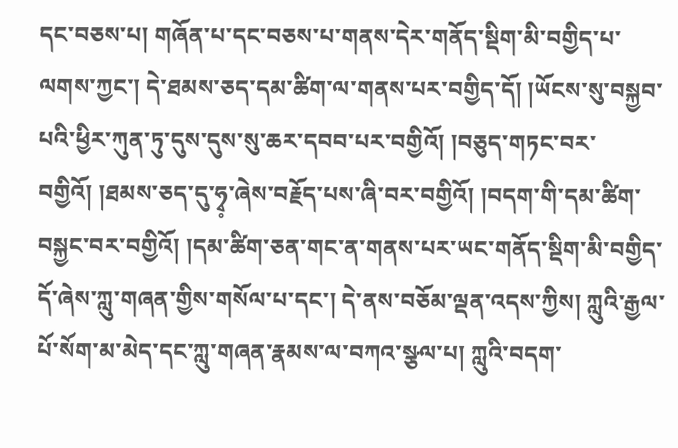དང་བཅས་པ། གཞོན་པ་དང་བཅས་པ་གནས་དེར་གནོད་སྡིག་མི་བགྱིད་པ་ལགས་ཀྱང་། དེ་ཐམས་ཅད་དམ་ཚིག་ལ་གནས་པར་བགྱིད་དོ། །ཡོངས་སུ་བསྐྱབ་པའི་ཕྱིར་ཀུན་ཏུ་དུས་དུས་སུ་ཆར་དབབ་པར་བགྱིའོ། །བཅུད་གཏང་བར་བགྱིའོ། །ཐམས་ཅད་དུ་ཧྭ༷་ཞེས་བརྗོད་པས་ཞི་བར་བགྱིའོ། །བདག་གི་དམ་ཚིག་བསྐྱང་བར་བགྱིའོ། །དམ་ཚིག་ཅན་གང་ན་གནས་པར་ཡང་གནོད་སྡིག་མི་བགྱིད་དོ་ཞེས་ཀླུ་གཞན་གྱིས་གསོལ་པ་དང་། དེ་ནས་བཅོམ་ལྡན་འདས་ཀྱིས། ཀླུའི་རྒྱལ་པོ་སོག་མ་མེད་དང་ཀླུ་གཞན་རྣམས་ལ་བཀའ་སྩལ་པ། ཀླུའི་བདག་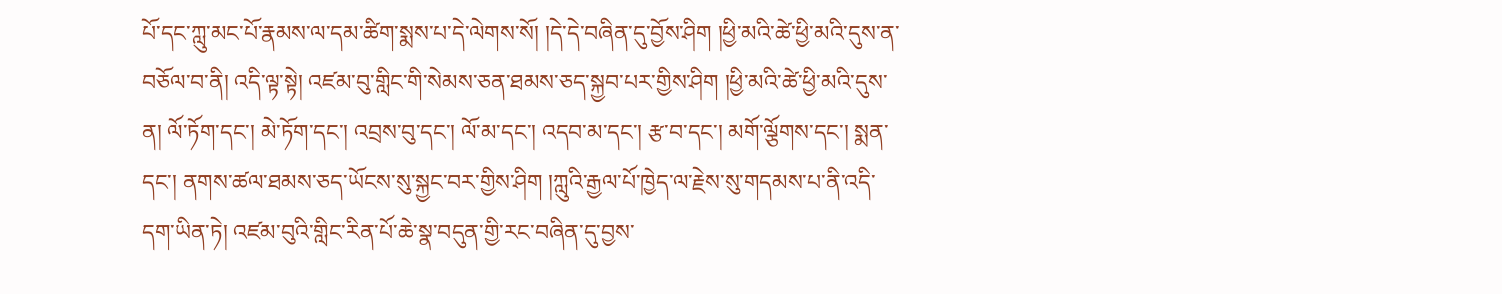པོ་དང་ཀླུ་མང་པོ་རྣམས་ལ་དམ་ཚིག་སྨས་པ་དེ་ལེགས་སོ། །དེ་དེ་བཞིན་དུ་བྱོས་ཤིག །ཕྱི་མའི་ཚེ་ཕྱི་མའི་དུས་ན་བཅོལ་བ་ནི། འདི་ལྟ་སྟེ། འཛམ་བུ་གླིང་གི་སེམས་ཅན་ཐམས་ཅད་སྐྱབ་པར་གྱིས་ཤིག །ཕྱི་མའི་ཚེ་ཕྱི་མའི་དུས་ན། ལོ་ཏོག་དང་། མེ་ཏོག་དང་། འབྲས་བུ་དང་། ལོ་མ་དང་། འདབ་མ་དང་། རྩ་བ་དང་། མགོ་ལྕོགས་དང་། སྨན་དང་། ནགས་ཚལ་ཐམས་ཅད་ཡོངས་སུ་སྐྱང་བར་གྱིས་ཤིག །ཀླུའི་རྒྱལ་པོ་ཁྱེད་ལ་རྗེས་སུ་གདམས་པ་ནི་འདི་དག་ཡིན་ཏེ། འཛམ་བུའི་གླིང་རིན་པོ་ཆེ་སྣ་བདུན་གྱི་རང་བཞིན་དུ་བྱས་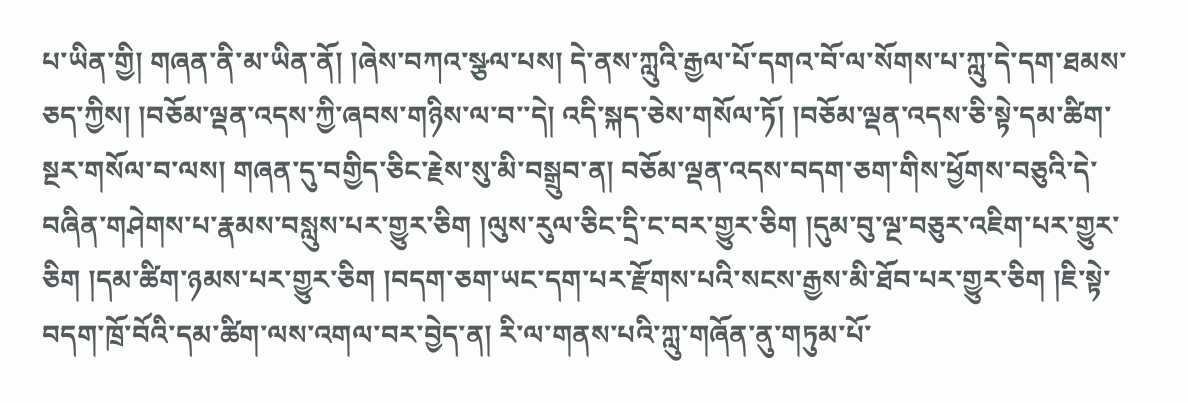པ་ཡིན་གྱི། གཞན་ནི་མ་ཡིན་ནོ། །ཞེས་བཀའ་སྩལ་པས། དེ་ནས་ཀླུའི་རྒྱལ་པོ་དགའ་བོ་ལ་སོགས་པ་ཀླུ་དེ་དག་ཐམས་ཅད་ཀྱིས། །བཅོམ་ལྡན་འདས་ཀྱི་ཞབས་གཉིས་ལ་བ་་དེ། འདི་སྐད་ཅེས་གསོལ་ཏོ། །བཅོམ་ལྡན་འདས་ཅི་སྟེ་དམ་ཚིག་སྔར་གསོལ་བ་ལས། གཞན་དུ་བགྱིད་ཅིང་རྗེས་སུ་མི་བསྒྲུབ་ན། བཅོམ་ལྡན་འདས་བདག་ཅག་གིས་ཕྱོགས་བཅུའི་དེ་བཞིན་གཤེགས་པ་རྣམས་བསླུས་པར་གྱུར་ཅིག །ལུས་རུལ་ཅིང་དྲི་ང་བར་གྱུར་ཅིག །དུམ་བུ་ལྔ་བཅུར་འཇིག་པར་གྱུར་ཅིག །དམ་ཚིག་ཉམས་པར་གྱུར་ཅིག །བདག་ཅག་ཡང་དག་པར་རྫོགས་པའི་སངས་རྒྱས་མི་ཐོབ་པར་གྱུར་ཅིག །ཇི་སྟེ་བདག་ཁྲོ་བོའི་དམ་ཚིག་ལས་འགལ་བར་བྱེད་ན། རི་ལ་གནས་པའི་ཀླུ་གཞོན་ནུ་གཏུམ་པོ་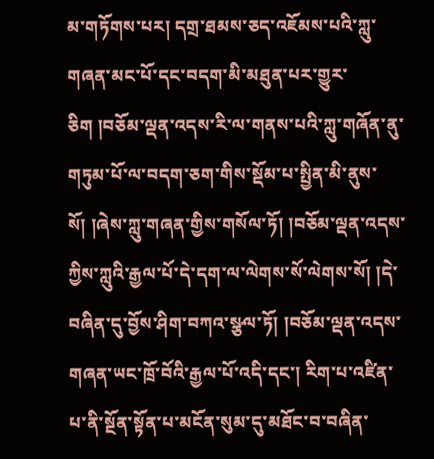མ་གཏོགས་པར། དགྲ་ཐམས་ཅད་འཇོམས་པའི་ཀླུ་གཞན་མང་པོ་དང་བདག་མི་མཐུན་པར་གྱུར་ཅིག །བཅོམ་ལྡན་འདས་རི་ལ་གནས་པའི་ཀླུ་གཞོན་ནུ་གཏུམ་པོ་ལ་བདག་ཅག་གིས་སྡོམ་པ་སྤྱིན་མི་ནུས་སོ། །ཞེས་ཀླུ་གཞན་གྱིས་གསོལ་ཏོ། །བཅོམ་ལྡན་འདས་ཀྱིས་ཀླུའི་རྒྱལ་པོ་དེ་དག་ལ་ལེགས་སོ་ལེགས་སོ། །དེ་བཞིན་དུ་བྱོས་ཤིག་བཀའ་སྩལ་ཏོ། །བཅོམ་ལྡན་འདས་གཞན་ཡང་ཁྲོ་བོའི་རྒྱལ་པོ་འདི་དང་། རིག་པ་འཛིན་པ་ནི་སྔོན་སྟོན་པ་མངོན་སུམ་དུ་མཐོང་བ་བཞིན་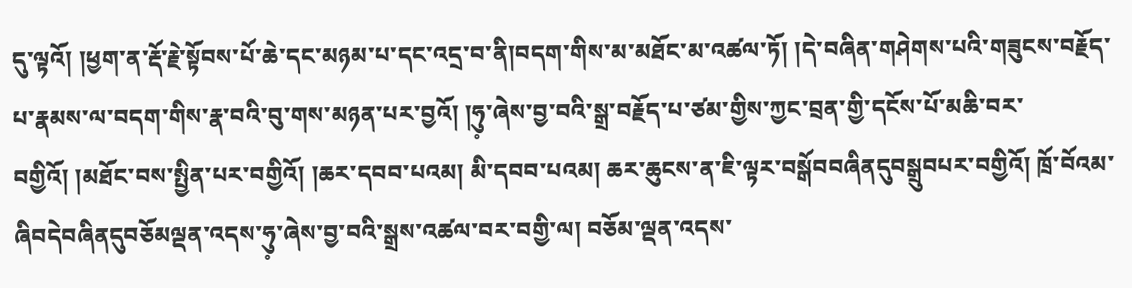དུ་ལྟའོ། །ཕྱག་ན་རྡོ་རྗེ་སྟོབས་པོ་ཆེ་དང་མཉམ་པ་དང་འདྲ་བ་ནི།བདག་གིས་མ་མཐོང་མ་འཚལ་ཏོ། །དེ་བཞིན་གཤེགས་པའི་གཟུངས་བརྗོད་པ་རྣམས་ལ་བདག་གིས་རྣ་བའི་བུ་གས་མཉན་པར་བྱའོ། །ཧུ༷་ཞེས་བྱ་བའི་སྒྲ་བརྗོད་པ་ཙམ་གྱིས་ཀྱང་བྲན་གྱི་དངོས་པོ་མཆི་བར་བགྱིའོ། །མཐོང་བས་སྤྱིན་པར་བགྱིའོ། །ཆར་དབབ་པའམ། མི་དབབ་པའམ། ཆར་ཆུངས་ན་ཇི་ལྟར་བསྒོབབཞིནདུབསྒྲུབཔར་བགྱིའོ། ཁྲོ་བོའམ་ཞིབདེབཞིནདུབཅོམལྡན་འདས་ཧུ༷་ཞེས་བྱ་བའི་སྒྲས་འཚལ་བར་བགྱི་ལ། བཅོམ་ལྡན་འདས་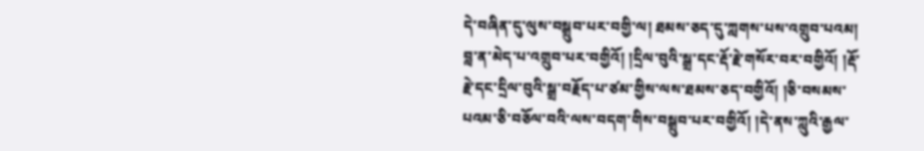དེ་བཞིན་དུ་ལུས་བསྒྲུབ་པར་བགྱི་ལ། ཐམས་ཅད་དུ་ཀླགས་པས་འགྲུབ་པའམ། བླ་ན་མེད་པ་འགྲུབ་པར་བགྱིའོ། །དྲིལ་བུའི་སྒྲ་དང་རྡོ་རྗེ་གསོར་བར་བགྱིའོ། །རྡོ་རྗེ་དང་དྲིལ་བུའི་སྒྲ་བརྗོད་པ་ཙམ་གྱིས་ལས་ཐམས་ཅད་བགྱིའོ། །ཅི་བསམས་པའམ་ཅི་བཅོལ་བའི་ལས་བདག་གིས་བསྒྲུབ་པར་བགྱིའོ། །དེ་ནས་ཀླུའི་རྒྱལ་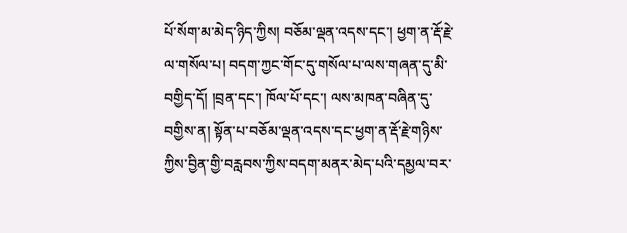པོ་སོག་མ་མེད་ཉིད་ཀྱིས། བཅོམ་ལྡན་འདས་དང་། ཕྱག་ན་རྡོ་རྗེ་ལ་གསོལ་པ། བདག་ཀྱང་གོང་དུ་གསོལ་པ་ལས་གཞན་དུ་མི་བགྱིད་དོ། །བྲན་དང་། ཁོལ་པོ་དང་། ལས་མཁན་བཞིན་དུ་བགྱིས་ན། སྟོན་པ་བཅོམ་ལྡན་འདས་དང་ཕྱག་ན་རྡོ་རྗེ་གཉིས་ཀྱིས་བྱིན་གྱི་བརླབས་ཀྱིས་བདག་མནར་མེད་པའི་དམྱལ་བར་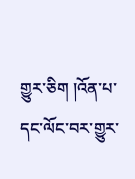གྱུར་ཅིག །འོན་པ་དང་ལོང་བར་གྱུར་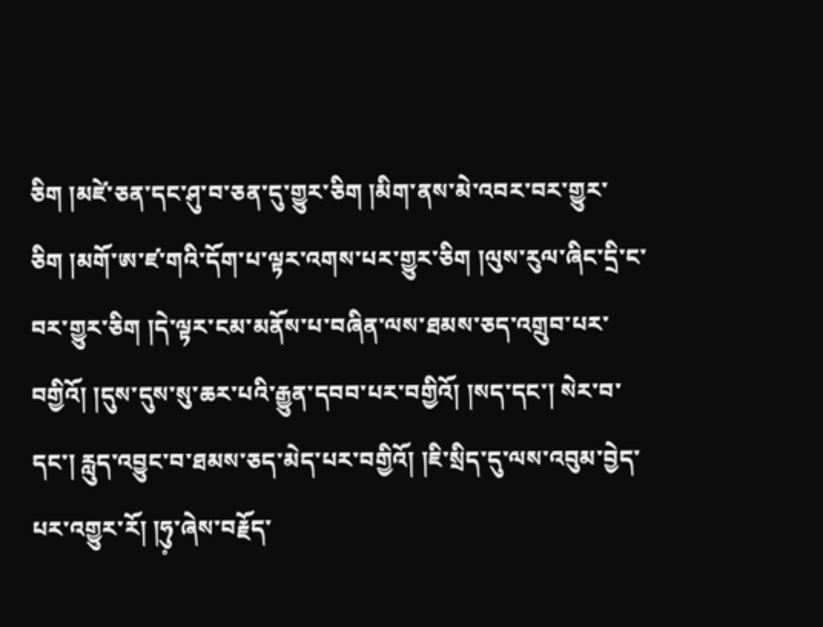ཅིག །མཛེ་ཅན་དང་ཤུ་བ་ཅན་དུ་གྱུར་ཅིག །མིག་ནས་མེ་འབར་བར་གྱུར་ཅིག །མགོ་ཨ་ཛ་གའི་དོག་པ་ལྟར་འགས་པར་གྱུར་ཅིག །ལུས་རུལ་ཞིང་དྲི་ང་བར་གྱུར་ཅིག །དེ་ལྟར་ངམ་མནོས་པ་བཞིན་ལས་ཐམས་ཅད་འགྲུབ་པར་བགྱིའོ། །དུས་དུས་སུ་ཆར་པའི་རྒྱུན་དབབ་པར་བགྱིའོ། །སད་དང་། སེར་བ་དང་། རླུད་འབྱུང་བ་ཐམས་ཅད་མེད་པར་བགྱིའོ། །ཇི་སྲིད་དུ་ལས་འབུམ་བྱེད་པར་འགྱུར་རོ། །ཧུ༷་ཞེས་བརྗོད་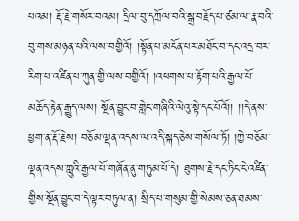པའམ། རྡོ་རྗེ་གསོར་བའམ། དྲིལ་བུ་དཀྲོལ་བའི་སྒྲ་བརྗོད་པ་ཙམ་ལ་རྣ་བའི་བུ་གས་མཉན་པའི་ལས་བགྱིའོ། །སྟོན་པ་མངོན་པར་མཐོང་བ་དང་འདྲ་བར་རིག་པ་འཛིན་པ་ཀུན་གྱི་ལས་བགྱིའོ། །འཕགས་པ་རྟོག་པའི་རྒྱལ་པོ་མཆོད་རྟེན་རྒྱུད་ལས། སྔོན་བྱུང་བ་གླེང་གཞིའི་ལེའུ་སྟེ་དང་པོའོ།། །།དེ་ནས་ཕྱག་ན་རྡོ་རྗེས། བཅོམ་ལྡན་འདས་ལ་འདི་སྐད་ཅེས་གསོལ་ཏོ། །ཀྱེ་བཅོམ་ལྡན་འདས་ཀླུའི་རྒྱལ་པོ་གཞོན་ནུ་གཏུམ་པོ་དེ། ཐུགས་རྗེ་དང་ཏིང་ངེ་འཛིན་གྱིས་སྔོན་བྱུང་བ་དེ་ལྟར་བཏུལ་ན། སྲིད་པ་གསུམ་གྱི་སེམས་ཅན་ཐམས་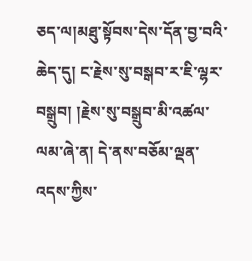ཅད་ལ།མཐུ་སྟོབས་དེས་དོན་བྱ་བའི་ཆེད་དུ། ང་རྗེས་སུ་བསྒབ་ར་ཇི་ལྷར་བསྒྲུབ། །རྗེས་སུ་བསྒྲུབ་མི་འཚལ་ལམ་ཞེ་ན། དེ་ནས་བཅོམ་ལྡན་འདས་ཀྱིས་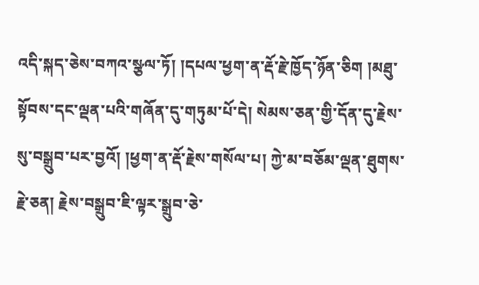འདི་སྐད་ཅེས་བཀའ་སྩལ་ཏོ། །དཔལ་ཕྱག་ན་རྡོ་རྗེ་ཁྱོད་ཉོན་ཅིག །མཐུ་སྟོབས་དང་ལྡན་པའི་གཞོན་དུ་གཏུམ་པོ་དེ། སེམས་ཅན་གྱི་དོན་དུ་རྗེས་སུ་བསྒྲུབ་པར་བྱའོ། །ཕྱག་ན་རྡོ་རྗེས་གསོལ་པ། ཀྱེ་མ་བཅོམ་ལྡན་ཐུགས་རྗེ་ཅན། རྗེས་བསྒྲུབ་ཇི་ལྟར་སྒྲུབ་ཅེ་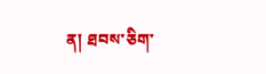ན། ཐབས་ཅིག་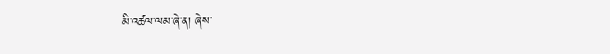མི་འཚལ་ལམ་ཞེ་ན། ཞེས་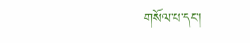གསོལ་པ་དང་།